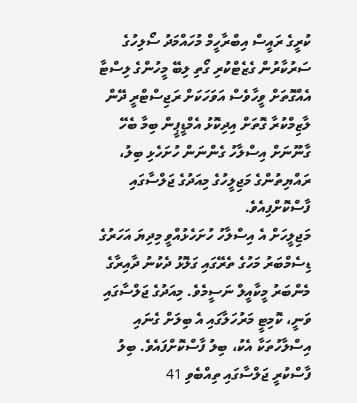ކުރީގެ ރައީސް އިބްރާހީމް މުހައްމަދު ސޯލިހުގެ ސަރުކާރުން ގެޒެޓްކުރި ގޯތި ލިބޭ މީހުންގެ ލިސްޓާ އެއްގޮތަށް ވީހާވެސް އަވަހަކަށް ރަޖިސްޓްރީ ދޭން ލާޒިމްކުރާ ގޮތަށް އިދިކޮޅު އެމްޑީޕީން ބިމާ ބެހޭ ގާނޫނަށް އިސްލާހު ގެންނަން ހުށަހެޅި ބިލު، ރައްޔިތުންގެ މަޖިލީހުގެ މިއަދުގެ ޖަލްސާގައި ފާސްކޮށްފިއެވެ.
މަޖިލީހަށް އެ އިސްލާހު ހުށަހެޅުއްވީ މިދިޔަ އަހަރުގެ ޑިސެމްބަރު މަހުގެ ތެރޭގައި ގަލޮޅު ދެކުނު ދާއިރާގެ މެންބަރު މީކާއީލް ނަސީމެވެ. މިއަދުގެ ޖަލްސާގައި ވަނީ، ކޮމިޓީ މަރުހަލާގައި އެ ބިލަށް ގެނައި އިސްލާހުތަކާ އެކު، ބިލު ފާސްކޮށްފައެވެ. ބިލު ފާސްކުރީ ޖަލްސާގައި ތިއްބެވި 41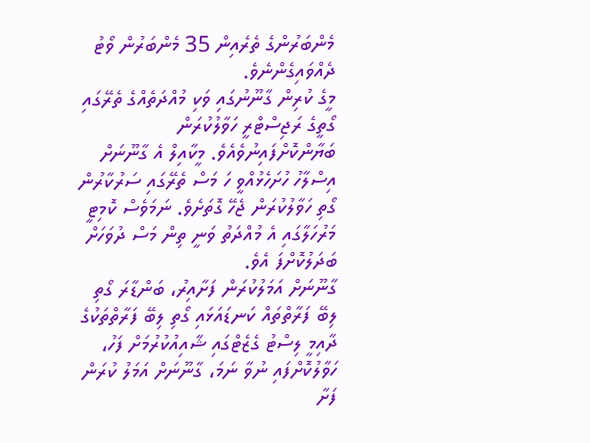މެންބަރުންގެ ތެރެއިން 35 މެންބަރުން ވޯޓު ދެއްވައިގެންނެވެ.
މީގެ ކުރިން ގާނޫނުގައި ވަކި މުއްދަތެއްގެ ތެރޭގައި ގޯތީގެ ރަޖިސްޓްރީ ހަވާލުކުރަން ބަޔާންކޮށްފައިނުވެއެވެ. މީކާއިލް އެ ގާނޫނަށް އިސްލާހު ހުށަހެޅުއްވީ ހަ މަސް ތެރޭގައި ސަރުކާރުން ގޯތި ހަވާލުކުރަން ޖެހޭ ގޮތަށެވެ. ނަމަވެސް ކޮމިޓީ މަރުހަލާގައި އެ މުއްދަތު ވަނީ ތިން މަސް ދުވަހަށް ބަދަލުކޮށްފަ އެވެ.
ގާނޫނަށް އަމަލުކުރަން ފަށާއިރު، ބަންޑާރަ ގޯތި ލިބޭ ފަރާތްތައް ކަނޑައަޅައި ގޯތި ލިބޭ ފަރާތްތަކުގެ ދާއިމީ ލިސްޓު ގެޒެޓްގައި ޝާއިއުކުރުމަށް ފަހު، ހަވާލުކޮށްފައި ނުވާ ނަމަ، ގާނޫނަށް އަމަލު ކުރަން ފަށާ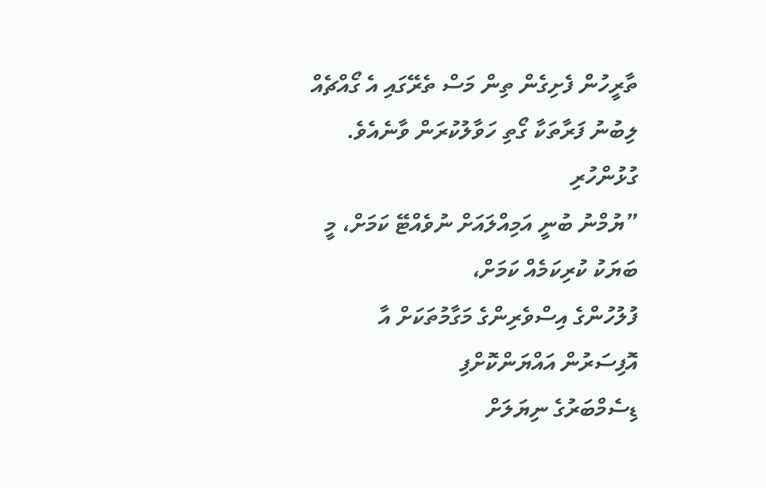ތާރީހުން ފެށިގެން ތިން މަސް ތެރޭގައި އެ ގޯއްޗެއް ލިބުނު ފަރާތަކާ ގޯތި ހަވާލުކުރަން ވާނެއެވެ.
ގުޅުންހުރި
”ޔުމްނު ބުނީ އަމިއްލައަށް ނުވެއްޓޭ ކަމަށް، މީ ބަޔަކު ކުރިކަމެއް ކަމަށް،
ފުލުހުންގެ އިސްވެރިންގެ މަގާމުތަކަށް އާ އޮފިސަރުން އައްޔަންކޮށްފި
ޑިސެމްބަރުގެ ނިޔަލަށް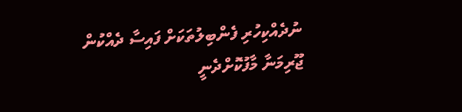ނުދެއްކިހުރި ފެންބިލުތަކަށް ފައިސާ ދެއްކުން ޖޫރިމަނާ މާފުކޮށްދެނީ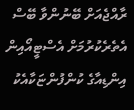ރާއްޖެއަށް ބޭނުންވާ ބޭސް އެތެރެކުރުމަށް އެސްޓީއޯއިން އިންޑިއާގެ ކުންފުންޏަކާއެކު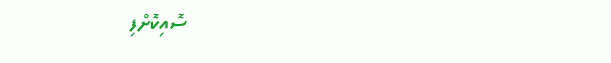ސޮއިކޮށްފި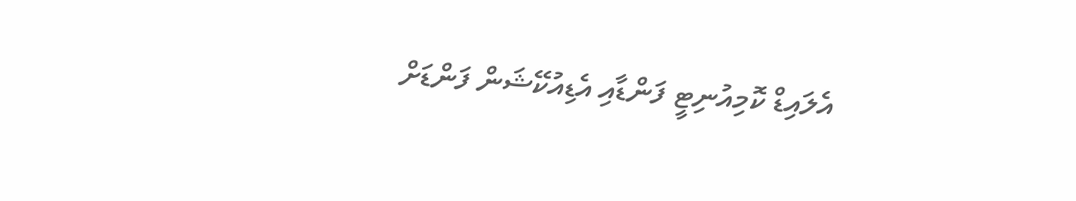އެލައިޑް ކޮމިއުނިޓީ ފަންޑާއި އެޑިއުކޭޝަން ފަންޑަށް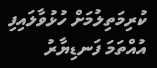ކުރިމަތިލުމަށް ހުޅުވާލައިފި
އުއްތަމަ ފަނޑިޔާރު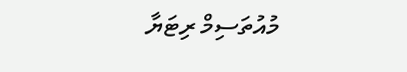މުއުތަސިމް ރިޓަޔާ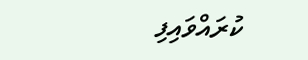ކުރައްވައިފި